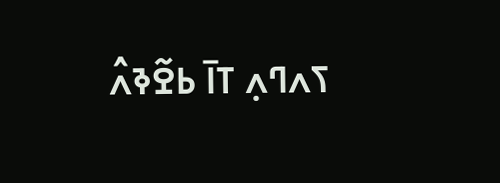ߖߍߣߍ߲ ߠߊ߫ ߕߐ߬ߢߍ߮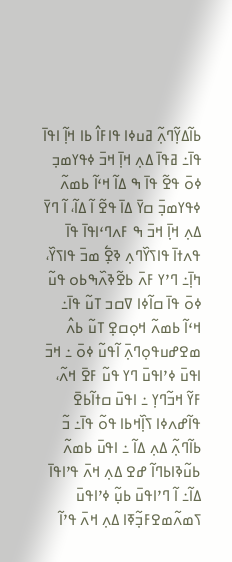ߕߊ߬ߡߌ߲߬ߣߍ߲߬ ߥߎߦߊ ߟߊߓߊ߮ ߕߊ ߞߊ߲߬ ߊߟߊ߫ ߟߊ߫߸ ߥߟߊ߫ ߡߍ߲ ߞߊ߲߫ ߞߏ߫ ߦߟߌߘߏ߲ ߦߋ߫ ߟߐ߬ ߟߊ߫ ߒ ߡߊ߬ ߞߵߊ߬ ߕߘߍ߬ ߦߟߌߘߏ߲߫ ߛߌ߫ ߡߊ߫ ߟߐ߬ ߊ߬ ߡߊ߬، ߊ߬ ߣߌ߫ ߡߍ߲ ߞߊ߲߫ ߞߏ߫ ߒ ߓߍߣߵߊߟߊ߫ ߟߊ߫ ߟߍߙߊ߫ ߟߊߖߌ߰ߣߍ߲ ߢߐ߲߱ ߘߏ߫ ߟߊߖߌ߰، ߤߊ߲߫߸ ߣߴߌ ߓߍ߫ ߕߐ߬ߢߍ߰ߒߕߋ ߟߎ߬ ߦߋ߫ ߟߊ߫ ߛߊ߬ߦߊ ߜߛߏ ߠߎ߬ ߟߊ߫߸ ߞߵߊ߬ ߕߘߍ߬ ߞߋ߲ߛߐ߲ ߠߎ߬ ߕߍ߮ ߘߐߝߎߟߋ߲ߣߍ߲߫ ߊ߬ߟߎ߬ ߦߋ߫ ߸ ߞߏ߫ ߊߟߎ߫ ߦߴߊߟߎ߫ ߣߌ ߟߎ߬ ߓߐ߫ ߞߍ߬، ߓߌ߬ ߞߏ߬ߣߌ߲ ߸ ߊߟߎ߫ ߛߙߊ߬ߕߐ߫ ߟߊ߬ߝߍߦߊ ߖߊ߲߰ߞߕߊ ߟߋ߬ ߟߊ߫߸ ߏ߬ ߕߊ߬ߣߍ߲߬ ߡߍ߲ ߡߊ߬ ߸ ߊߟߎ߫ ߕߘߍ߬ ߕߎ߬ߢߊߕߣߊ߬ ߝߐ ߡߍ߲ ߞߍ߫ ߟߴߊߟߊ߫ ߡߊ߬߸ ߊ߬ ߣߴߊߟߎ߫ ߕߎ߲߬ ߦߴߊߟߎ߫ ߖߘߍ߬ߘߐߓߏ߲߬ߧߊ ߡߍ߲ ߞߍ߫ ߟߴߊ߬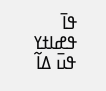ߟߊ߫ ߟߝߊߙߌ ߟߎ߫ ߡߊ߬